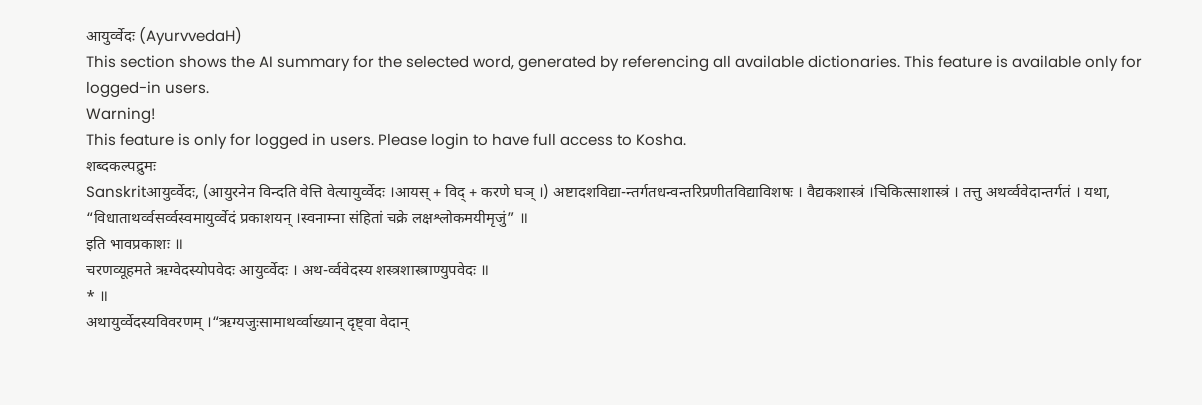आयुर्व्वेदः (AyurvvedaH)
This section shows the AI summary for the selected word, generated by referencing all available dictionaries. This feature is available only for logged-in users.
Warning!
This feature is only for logged in users. Please login to have full access to Kosha.
शब्दकल्पद्रुमः
Sanskritआयुर्व्वेदः, (आयुरनेन विन्दति वेत्ति वेत्यायुर्व्वेदः ।आयस् + विद् + करणे घञ् ।) अष्टादशविद्या-न्तर्गतधन्वन्तरिप्रणीतविद्याविशषः । वैद्यकशास्त्रं ।चिकित्साशास्त्रं । तत्तु अथर्व्ववेदान्तर्गतं । यथा, “विधाताथर्व्वसर्व्वस्वमायुर्व्वेदं प्रकाशयन् ।स्वनाम्ना संहितां चक्रे लक्षश्लोकमयीमृजुं” ॥
इति भावप्रकाशः ॥
चरणव्यूहमते ऋग्वेदस्योपवेदः आयुर्व्वेदः । अथ-र्व्ववेदस्य शस्त्रशास्त्राण्युपवेदः ॥
* ॥
अथायुर्व्वेदस्यविवरणम् ।“ऋग्यजुःसामाथर्व्वाख्यान् दृष्ट्वा वेदान्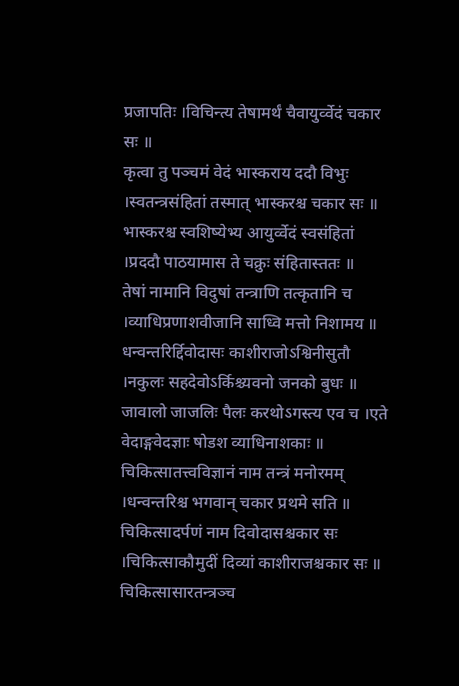प्रजापतिः ।विचिन्त्य तेषामर्थं चैवायुर्व्वेदं चकार सः ॥
कृत्वा तु पञ्चमं वेदं भास्कराय ददौ विभुः ।स्वतन्त्रसंहितां तस्मात् भास्करश्च चकार सः ॥
भास्करश्च स्वशिष्येभ्य आयुर्व्वेदं स्वसंहितां ।प्रददौ पाठयामास ते चक्रुः संहितास्ततः ॥
तेषां नामानि विदुषां तन्त्राणि तत्कृतानि च ।व्याधिप्रणाशवीजानि साध्वि मत्तो निशामय ॥
धन्वन्तरिर्द्दिवोदासः काशीराजोऽश्विनीसुतौ ।नकुलः सहदेवोऽर्किश्च्यवनो जनको बुधः ॥
जावालो जाजलिः पैलः करथोऽगस्त्य एव च ।एते वेदाङ्गवेदज्ञाः षोडश व्याधिनाशकाः ॥
चिकित्सातत्त्वविज्ञानं नाम तन्त्रं मनोरमम् ।धन्वन्तरिश्च भगवान् चकार प्रथमे सति ॥
चिकित्सादर्पणं नाम दिवोदासश्चकार सः ।चिकित्साकौमुदीं दिव्यां काशीराजश्चकार सः ॥
चिकित्सासारतन्त्रञ्च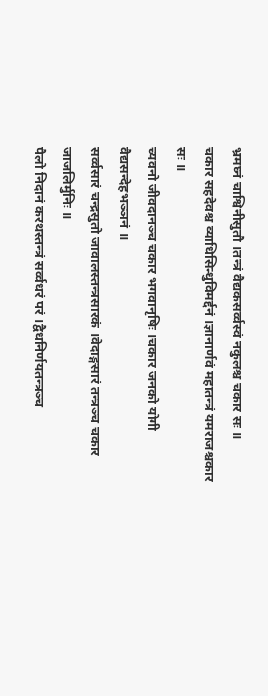भ्रमघ्नं चाश्विनीसुतौ ।तन्त्रं वैद्यकसर्व्वस्वं नकुलश्च चकार सः ॥
चकार सहदेवश्च व्याधिसिन्धुविमर्द्दनं ।ज्ञानार्णवं महातन्त्रं यमराजश्चकार सः ॥
च्यवनो जीवदानञ्च चकार भगवानृषिः ।चकार जनको योगी वैद्यसन्देहभञ्ञनं ॥
सर्व्वसारं चन्द्रसुतो जावालस्तन्त्रसारकं ।वेदाङ्गसारं तन्त्रञ्च चकार जाजलिर्मुनिः ॥
पैलो निदानं करथस्तन्त्रं सर्व्वधरं परं ।द्वैधनिर्णयतन्त्रञ्च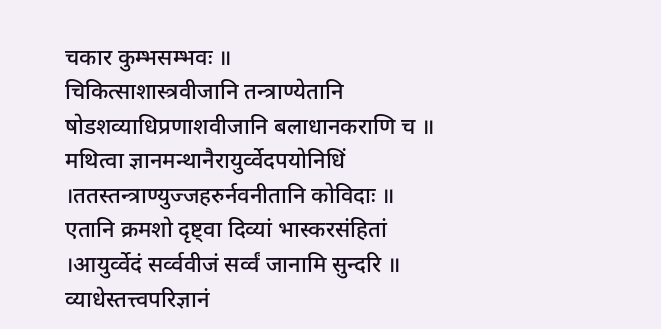चकार कुम्भसम्भवः ॥
चिकित्साशास्त्रवीजानि तन्त्राण्येतानि षोडशव्याधिप्रणाशवीजानि बलाधानकराणि च ॥
मथित्वा ज्ञानमन्थानैरायुर्व्वेदपयोनिधिं ।ततस्तन्त्राण्युज्जहरुर्नवनीतानि कोविदाः ॥
एतानि क्रमशो दृष्ट्वा दिव्यां भास्करसंहितां ।आयुर्व्वेदं सर्व्ववीजं सर्व्वं जानामि सुन्दरि ॥
व्याधेस्तत्त्वपरिज्ञानं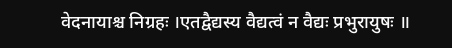वेदनायाश्च निग्रहः ।एतद्वैद्यस्य वैद्यत्वं न वैद्यः प्रभुरायुषः ॥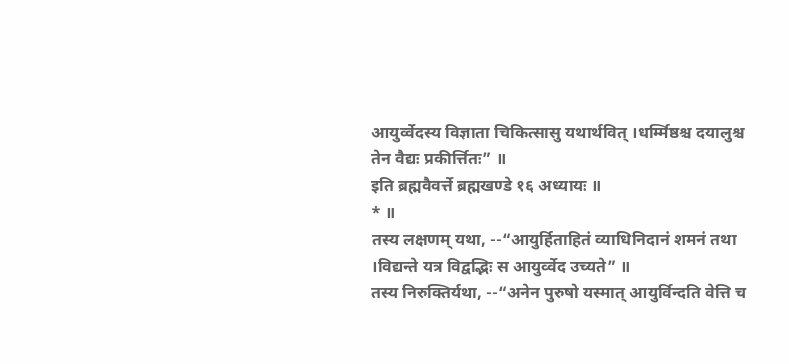आयुर्व्वेदस्य विज्ञाता चिकित्सासु यथार्थवित् ।धर्म्मिष्ठश्च दयालुश्च तेन वैद्यः प्रकीर्त्तितः” ॥
इति ब्रह्मवैवर्त्ते ब्रह्मखण्डे १६ अध्यायः ॥
* ॥
तस्य लक्षणम् यथा, --“आयुर्हिताहितं व्याधिनिदानं शमनं तथा ।विद्यन्ते यत्र विद्वद्भिः स आयुर्व्वेद उच्यते” ॥
तस्य निरुक्तिर्यथा, --“अनेन पुरुषो यस्मात् आयुर्विन्दति वेत्ति च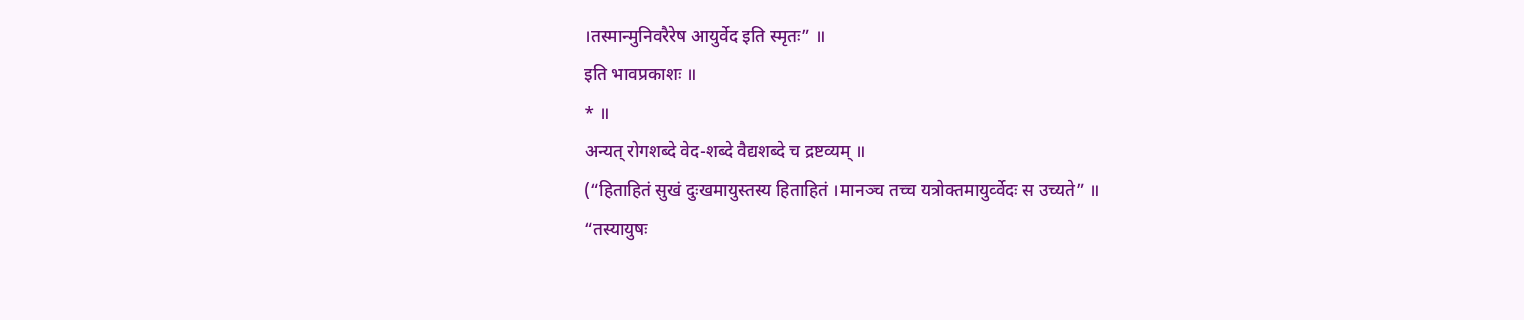।तस्मान्मुनिवरैरेष आयुर्वेद इति स्मृतः” ॥
इति भावप्रकाशः ॥
* ॥
अन्यत् रोगशब्दे वेद-शब्दे वैद्यशब्दे च द्रष्टव्यम् ॥
(“हिताहितं सुखं दुःखमायुस्तस्य हिताहितं ।मानञ्च तच्च यत्रोक्तमायुर्व्वेदः स उच्यते” ॥
“तस्यायुषः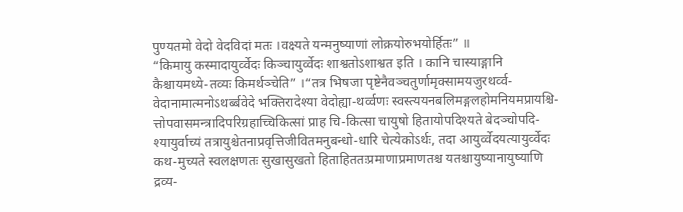पुण्यतमो वेदो वेदविदां मतः ।वक्ष्यते यन्मनुष्याणां लोक्रयोरुभयोर्हितः” ॥
“किमायु कस्मादायुर्व्वेदः किञ्चायुर्व्वेदः शाश्वतोऽशाश्वत इति । कानि चास्याङ्गानि कैश्चायमध्ये-तव्यः किमर्थञ्चेति” ।“तत्र भिषजा पृष्टेनैवञ्चतुर्णामृक्सामयजुरथर्व्व-वेदानामात्मनोऽथर्ब्बवेदे भक्तिरादेश्या वेदोह्या-थर्व्वणः स्वस्त्ययनबलिमङ्गलहोमनियमप्रायश्चि-त्तोपवासमन्त्रादिपरिग्रहाच्चिकित्सां प्राह चि-कित्सा चायुषो हितायोपदिश्यते बेदञ्चोपदि-श्यायुर्वाच्यं तत्रायुश्चेतनाप्रवृत्तिजीवितमनुबन्धो-धारि चेत्येकोऽर्थः, तदा आयुर्व्वेदयत्यायुर्व्वेदः कथ-मुच्यते स्वलक्षणतः सुखासुखतो हिताहिततःप्रमाणाप्रमाणतश्च यतश्चायुष्यानायुष्याणि द्रव्य-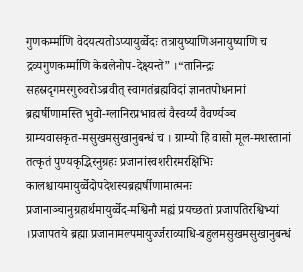गुणकर्म्माणि वेदयत्यतोऽप्यायुर्व्वेदः तत्रायुष्याणिअनायुष्याणि च द्रव्यगुणकर्म्माणि केबलेनोप-देक्ष्यन्ते” ।“तानिन्द्रः सहस्रदृगमरगुरुवरोऽब्रवीत् स्वागतंब्रह्मविदां ज्ञानतपोधनानां ब्रह्मर्षीणामस्ति भुवो-ग्लानिरप्रभावत्वं वैस्वर्य्यं वैवर्ण्यञ्च ग्राम्यवासकृत-मसुखमसुखानुबन्धं च । ग्राम्यो हि वासो मूल-मशस्तानां तत्कृतं पुण्यकृद्भिरनुग्रहः प्रजानांस्वशरीरमरक्षिभिः कालश्चायमायुर्व्वेदोपदेशस्यब्रह्मर्षीणामात्मनः प्रजानाञ्चानुग्रहार्थमायुर्व्वेद-मश्विनौ मह्यं प्रयच्छतां प्रजापतिरश्विभ्यां ।प्रजापतये ब्रह्मा प्रजानामल्पमायुर्ज्जराव्याधि-बहुलमसुखमसुखानुबन्धं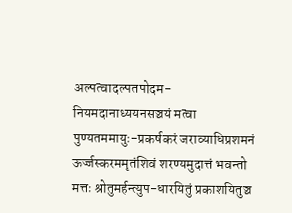अल्पत्वादल्पतपोदम-नियमदानाध्ययनसञ्चयं मत्वा पुण्यतममायुः-प्रकर्षकरं जराव्याधिप्रशमनं ऊर्ज्जस्करममृतंशिवं शरण्यमुदात्तं भवन्तो मत्तः श्रोतुमर्हन्त्युप-धारयितुं प्रकाशयितुञ्च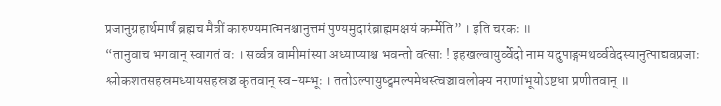प्रजानुग्रहार्थमार्षं ब्रह्मच मैत्रीं कारुण्यमात्मनश्चानुत्तमं पुण्यमुदारंब्राह्ममक्षयं कर्म्मेति” । इति चरकः ॥
“तानुवाच भगवान् स्वागतं वः । सर्व्वत्र वामीमांस्या अध्याप्याश्च भवन्तो वत्साः ! इहखल्वायुर्व्वेदो नाम यदुपाङ्गमथर्व्ववेदस्यानुत्पाद्यवप्रजाः श्लोकशतसहस्रमध्यायसहस्रञ्च कृतवान् स्व-यम्भूः । ततोऽल्पायुष्ट्वमल्पमेधस्त्वञ्चावलोक्य नराणांभूयोऽष्टधा प्रणीतवान् ॥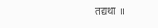तद्यथा ॥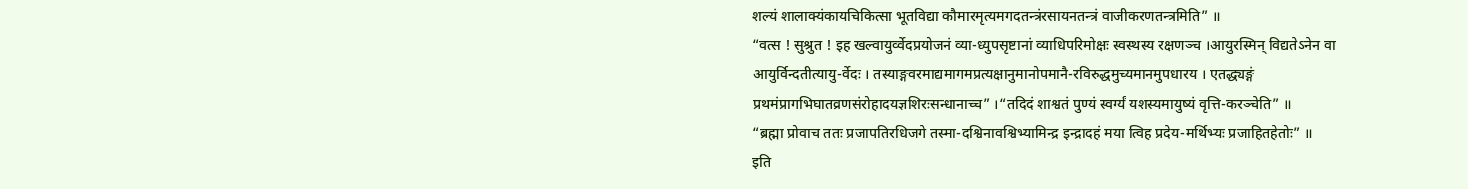शल्यं शालाक्यंकायचिकित्सा भूतविद्या कौमारमृत्यमगदतन्त्रंरसायनतन्त्रं वाजीकरणतन्त्रमिति” ॥
“वत्स ! सुश्रुत ! इह खल्वायुर्व्वेदप्रयोजनं व्या-ध्युपसृष्टानां व्याधिपरिमोक्षः स्वस्थस्य रक्षणञ्च ।आयुरस्मिन् विद्यतेऽनेन वा आयुर्विन्दतीत्यायु-र्वेदः । तस्याङ्गवरमाद्यमागमप्रत्यक्षानुमानोपमानै-रविरुद्धमुच्यमानमुपधारय । एतद्ध्यङ्गं प्रथमंप्रागभिघातव्रणसंरोहादयज्ञशिरःसन्धानाच्च” ।“तदिदं शाश्वतं पुण्यं स्वर्ग्यं यशस्यमायुष्यं वृत्ति-करञ्चेति” ॥
“ब्रह्मा प्रोवाच ततः प्रजापतिरधिजगे तस्मा-दश्विनावश्विभ्यामिन्द्र इन्द्रादहं मया त्विह प्रदेय-मर्थिभ्यः प्रजाहितहेतोः” ॥
इति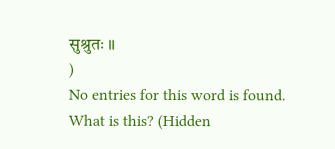सुश्रुतः ॥
)
No entries for this word is found.
What is this? (Hidden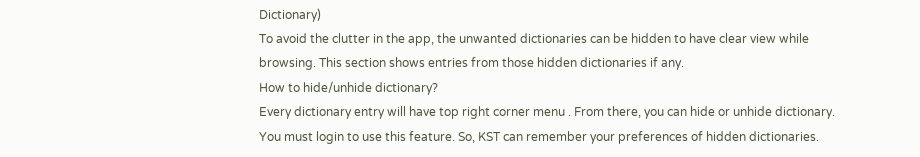Dictionary)
To avoid the clutter in the app, the unwanted dictionaries can be hidden to have clear view while browsing. This section shows entries from those hidden dictionaries if any.
How to hide/unhide dictionary?
Every dictionary entry will have top right corner menu . From there, you can hide or unhide dictionary. You must login to use this feature. So, KST can remember your preferences of hidden dictionaries.